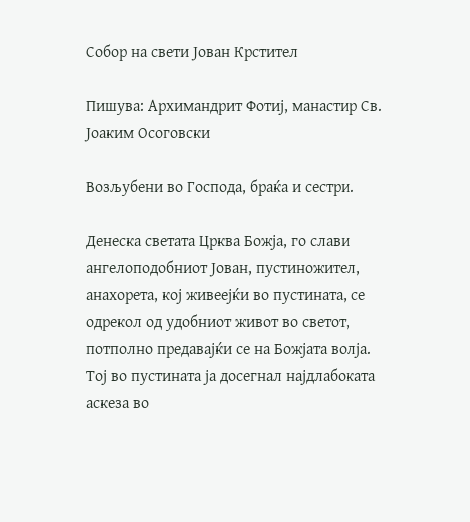Собор на свети Јован Крстител

Пишува: Архимандрит Фотиј, манастир Св. Јоаким Осоговски

Возљубени во Господа, браќа и сестри.

Денеска светата Црква Божја, го слави ангелоподобниот Јован, пустиножител, анахорета, кој живеејќи во пустината, се одрекол од удобниот живот во светот, потполно предавајќи се на Божјата волја. Тој во пустината ја досегнал најдлабоката аскеза во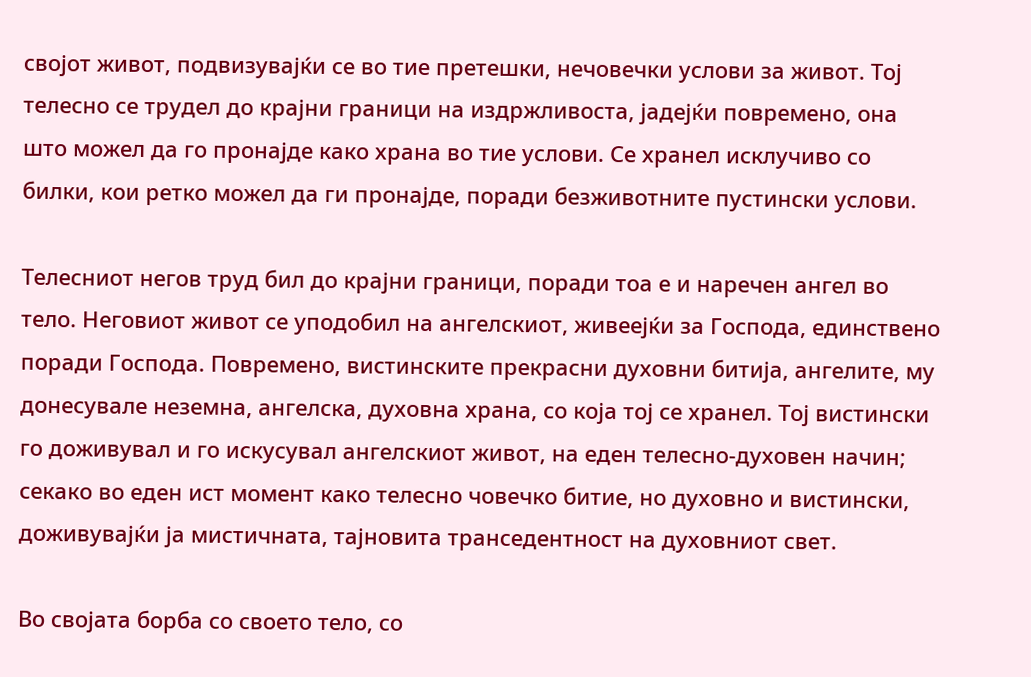својот живот, подвизувајќи се во тие претешки, нечовечки услови за живот. Тој телесно се трудел до крајни граници на издржливоста, јадејќи повремено, она што можел да го пронајде како храна во тие услови. Се хранел исклучиво со билки, кои ретко можел да ги пронајде, поради безживотните пустински услови.

Телесниот негов труд бил до крајни граници, поради тоа е и наречен ангел во тело. Неговиот живот се уподобил на ангелскиот, живеејќи за Господа, единствено поради Господа. Повремено, вистинските прекрасни духовни битија, ангелите, му донесувале неземна, ангелска, духовна храна, со која тој се хранел. Тој вистински го доживувал и го искусувал ангелскиот живот, на еден телесно-духовен начин; секако во еден ист момент како телесно човечко битие, но духовно и вистински, доживувајќи ја мистичната, тајновита транседентност на духовниот свет.

Во својата борба со своето тело, со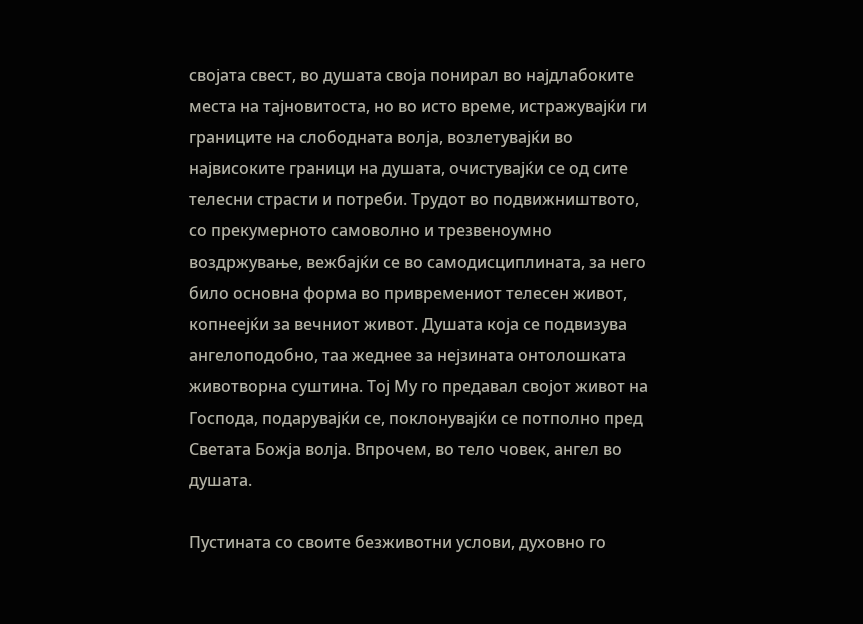својата свест, во душата своја понирал во најдлабоките места на тајновитоста, но во исто време, истражувајќи ги границите на слободната волја, возлетувајќи во највисоките граници на душата, очистувајќи се од сите телесни страсти и потреби. Трудот во подвижништвото, со прекумерното самоволно и трезвеноумно воздржување, вежбајќи се во самодисциплината, за него било основна форма во привремениот телесен живот, копнеејќи за вечниот живот. Душата која се подвизува ангелоподобно, таа жеднее за нејзината онтолошката животворна суштина. Тој Му го предавал својот живот на Господа, подарувајќи се, поклонувајќи се потполно пред Светата Божја волја. Впрочем, во тело човек, ангел во душата.

Пустината со своите безживотни услови, духовно го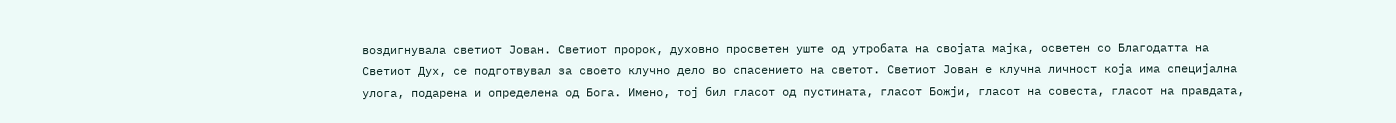воздигнувала светиот Јован. Светиот пророк, духовно просветен уште од утробата на својата мајка, осветен со Благодатта на Светиот Дух, се подготвувал за своето клучно дело во спасението на светот. Светиот Јован е клучна личност која има специјална улога, подарена и определена од Бога. Имено, тој бил гласот од пустината, гласот Божји, гласот на совеста, гласот на правдата,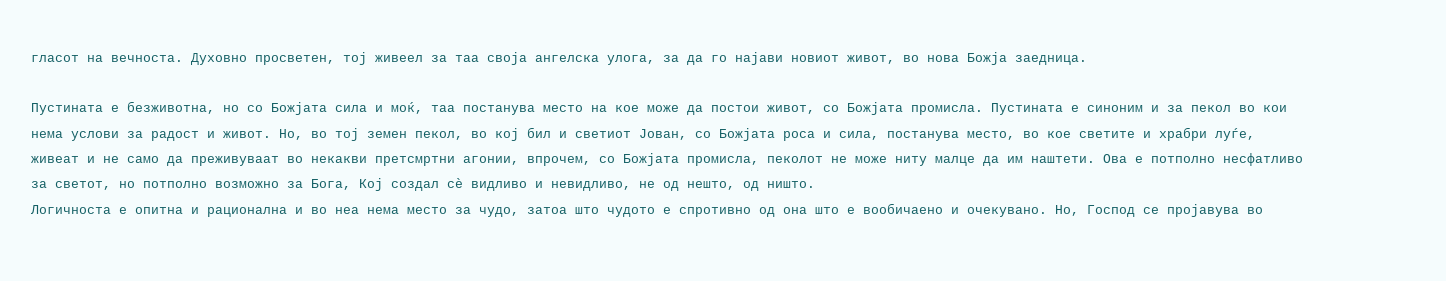гласот на вечноста. Духовно просветен, тој живеел за таа своја ангелска улога, за да го најави новиот живот, во нова Божја заедница.

Пустината е безживотна, но со Божјата сила и моќ, таа постанува место на кое може да постои живот, со Божјата промисла. Пустината е синоним и за пекол во кои нема услови за радост и живот. Но, во тој земен пекол, во кој бил и светиот Јован, со Божјата роса и сила, постанува место, во кое светите и храбри луѓе, живеат и не само да преживуваат во некакви претсмртни агонии, впрочем, со Божјата промисла, пеколот не може ниту малце да им наштети. Ова е потполно несфатливо за светот, но потполно возможно за Бога, Кој создал сè видливо и невидливо, не од нешто, од ништо.
Логичноста е опитна и рационална и во неа нема место за чудо, затоа што чудото е спротивно од она што е вообичаено и очекувано. Но, Господ се пројавува во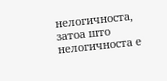нелогичноста, затоа што нелогичноста е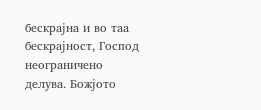бескрајна и во таа бескрајност, Господ неограничено делува. Божјото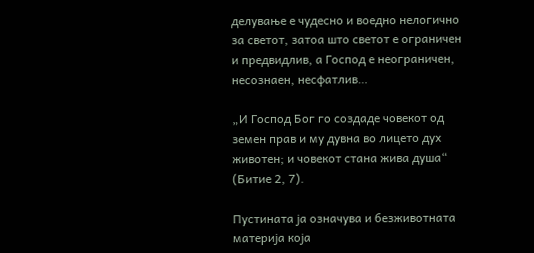делување е чудесно и воедно нелогично за светот, затоа што светот е ограничен и предвидлив, а Господ е неограничен, несознаен, несфатлив…

„И Господ Бог го создаде човекот од земен прав и му дувна во лицето дух животен; и човекот стана жива душа“ (Битие 2, 7).

Пустината ја означува и безживотната материја која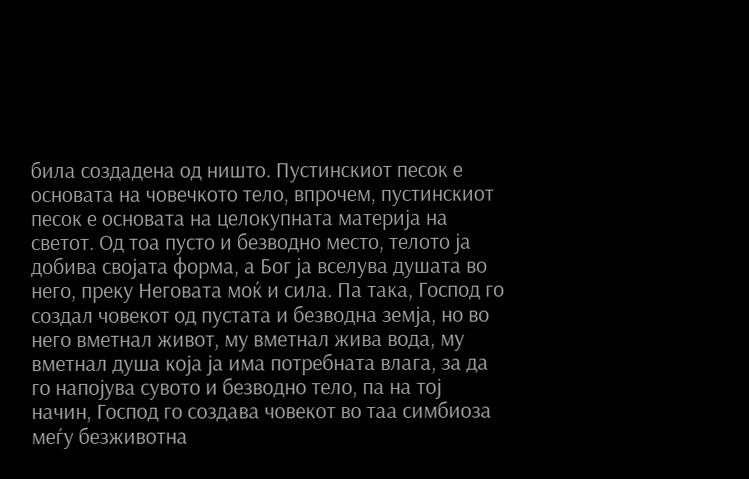била создадена од ништо. Пустинскиот песок е основата на човечкото тело, впрочем, пустинскиот песок е основата на целокупната материја на светот. Од тоа пусто и безводно место, телото ја добива својата форма, а Бог ја вселува душата во него, преку Неговата моќ и сила. Па така, Господ го создал човекот од пустата и безводна земја, но во него вметнал живот, му вметнал жива вода, му вметнал душа која ја има потребната влага, за да го напојува сувото и безводно тело, па на тој начин, Господ го создава човекот во таа симбиоза меѓу безживотна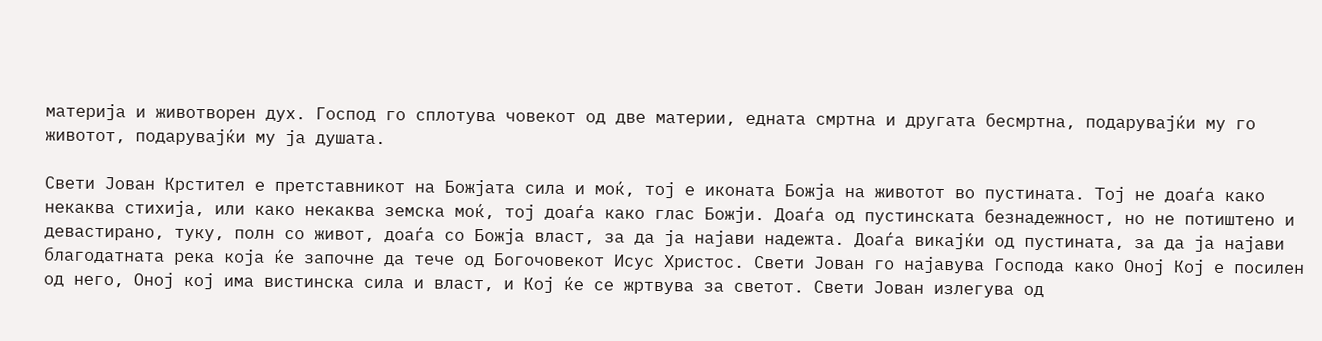материја и животворен дух. Господ го сплотува човекот од две материи, едната смртна и другата бесмртна, подарувајќи му го животот, подарувајќи му ја душата.

Свети Јован Крстител е претставникот на Божјата сила и моќ, тој е иконата Божја на животот во пустината. Тој не доаѓа како некаква стихија, или како некаква земска моќ, тој доаѓа како глас Божји. Доаѓа од пустинската безнадежност, но не потиштено и девастирано, туку, полн со живот, доаѓа со Божја власт, за да ја најави надежта. Доаѓа викајќи од пустината, за да ја најави благодатната река која ќе започне да тече од Богочовекот Исус Христос. Свети Јован го најавува Господа како Оној Кој е посилен од него, Оној кој има вистинска сила и власт, и Кој ќе се жртвува за светот. Свети Јован излегува од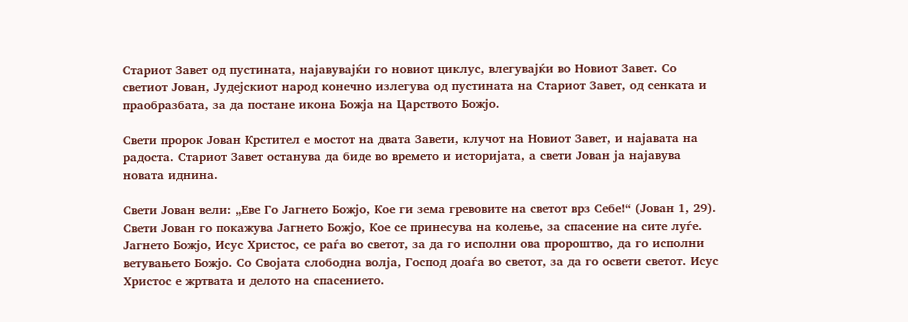Стариот Завет од пустината, најавувајќи го новиот циклус, влегувајќи во Новиот Завет. Со светиот Јован, Јудејскиот народ конечно излегува од пустината на Стариот Завет, од сенката и праобразбата, за да постане икона Божја на Царството Божјо.

Свети пророк Јован Крстител е мостот на двата Завети, клучот на Новиот Завет, и најавата на радоста. Стариот Завет останува да биде во времето и историјата, а свети Јован ја најавува новата иднина.

Свети Јован вели: „Еве Го Јагнето Божјо, Кое ги зема гревовите на светот врз Себе!“ (Јован 1, 29).
Свети Јован го покажува Јагнето Божјо, Кое се принесува на колење, за спасение на сите луѓе. Јагнето Божјо, Исус Христос, се раѓа во светот, за да го исполни ова пророштво, да го исполни ветувањето Божјо. Со Својата слободна волја, Господ доаѓа во светот, за да го освети светот. Исус Христос е жртвата и делото на спасението.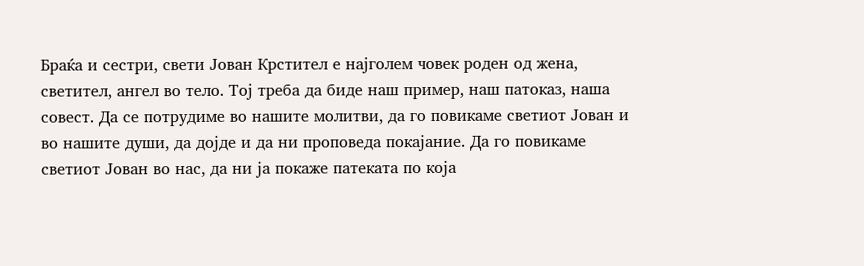Браќа и сестри, свети Јован Крстител е најголем човек роден од жена, светител, ангел во тело. Тој треба да биде наш пример, наш патоказ, наша совест. Да се потрудиме во нашите молитви, да го повикаме светиот Јован и во нашите души, да дојде и да ни проповеда покајание. Да го повикаме светиот Јован во нас, да ни ја покаже патеката по која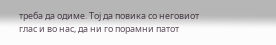треба да одиме. Тој да повика со неговиот глас и во нас, да ни го порамни патот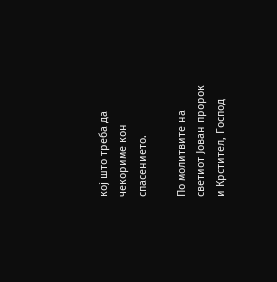кој што треба да чекориме кон спасението.

По молитвите на светиот Јован пророк и Крстител, Господ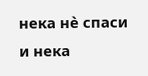нека нè спаси и нека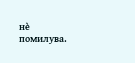нè помилува.